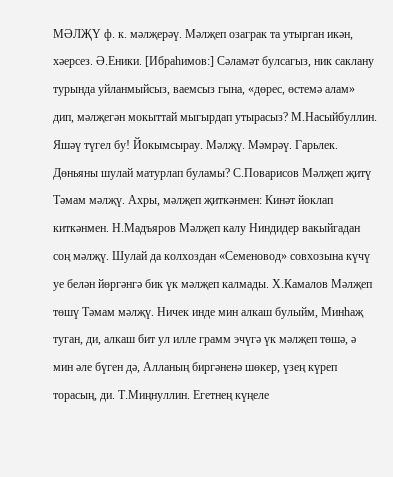МӘЛҖҮ ф. к. мәлҗерәү. Мәлҗеп озаграк та утырган икән, хәерсез. Ә.Еники. [Ибраһимов:] Сәламәт булсагыз, ник саклану турында уйланмыйсыз, ваемсыз гына, «дөрес, өстемә алам» дип, мәлҗегән мокыттай мыгырдап утырасыз? М.Насыйбуллин. Яшәү түгел бу! Йокымсырау. Мәлҗү. Мәмрәү. Гарьлек. Дөньяны шулай матурлап буламы? С.Поварисов Мәлҗеп җитү Тәмам мәлҗү. Ахры, мәлҗеп җиткәнмен: Кинәт йоклап киткәнмен. Н.Мадъяров Мәлҗеп калу Ниндидер вакыйгадан соң мәлҗү. Шулай да колхоздан «Семеновод» совхозына күчү уе белән йөргәнгә бик үк мәлҗеп калмады. Х.Камалов Мәлҗеп төшү Тәмам мәлҗү. Ничек инде мин алкаш булыйм, Минһаҗ туган, ди, алкаш бит ул илле грамм эчүгә үк мәлҗеп төшә, ә мин әле бүген дә, Алланың биргәненә шөкер, үзең күреп торасың, ди. Т.Миңнуллин. Егетнең күңеле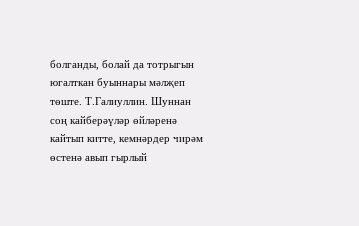болганды, болай да тотрыгын югалткан буыннары мәлҗеп төште. Т.Галиуллин. Шуннан соң кайберәүләр өйләренә кайтып китте, кемнәрдер чирәм өстенә авып гырлый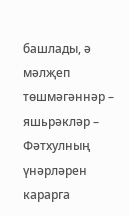башлады, ә мәлҗеп төшмәгәннәр – яшьрәкләр – Фәтхулның үнәрләрен карарга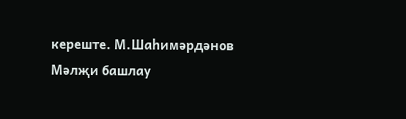кереште. М.Шаһимәрдәнов Мәлҗи башлау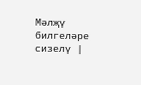Мәлҗү билгеләре сизелү |